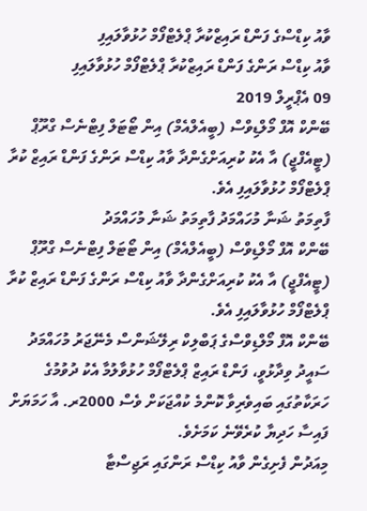ވާއު ކިޑްސްގެ ފަންޑް ރައިޒްކުރާ ޕްލެޓްފޯމް ހުޅުވާލައިފި
ވާއު ކިޑްސް ރަންގެ ފަންޑް ރައިޒްކުރާ ޕްލެޓްފޯމް ހުޅުވާލައިފި
09 އެޕްރީލް 2019
ބޭންކް އޮފް މޯލްޑިވްސް (ބީއެލްއެމް) އިން ޓޯޓަލް ފިޓްނެސް ގްރޫޕް (ޓީއެފްޖީ) އާ އެކު ކުރިއަށްގެންދާ ވާއު ކިޑްސް ރަންގެ ފަންޑް ރައިޒް ކުރާ ޕްލެޓްފޯމް ހުޅުވާލައިފި އެވެ.
ފާތިމަތު ޝަނާ މުހައްމަދު ފާތިމަތު ޝަނާ މުހައްމަދު
ބޭންކް އޮފް މޯލްޑިވްސް (ބީއެލްއެމް) އިން ޓޯޓަލް ފިޓްނެސް ގްރޫޕް (ޓީއެފްޖީ) އާ އެކު ކުރިއަށްގެންދާ ވާއު ކިޑްސް ރަންގެ ފަންޑް ރައިޒް ކުރާ ޕްލެޓްފޯމް ހުޅުވާލައިފި އެވެ.
ބޭންކް އޮފް މޯލްޑިވްސްގެ ޕަބްލިކް ރިލޭޝަންސް މެނޭޖަރު މުހައްމަދު ސައީދު ވިދާޅުވީ، ފަންޑް ރައިޒް ޕްލެޓްފޯމް ހުޅުވާލުމާ އެކު ދުވުމުގެ ހަރަކާތުގައި ބައިވެރިވާ ކޮންމެ ކުއްޖަކަށް ވެސް 2000ރ. އާ ހަމަޔަށް ފައިސާ ހަދިޔާ ކުރެވޭނެ ކަމަށެވެ.
މިއަދުން ފެށިގެން ވާއު ކިޑްސް ރަންގައި ރަޖިސްޓާ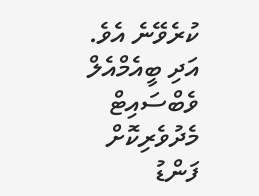ކުރެވޭނެ އެވެ. އަދި ބީއެމްއެލް ވެބްސައިޓް މެދުވެރިކޮށް ފަންޑު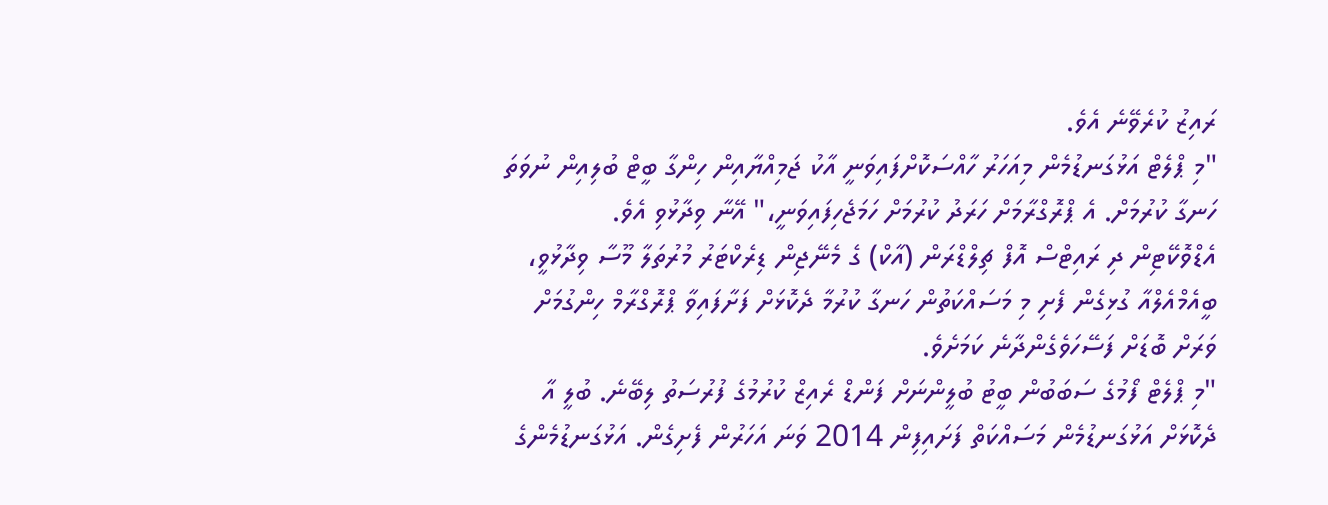ރައިޒު ކުރެވޭނެ އެވެ.
"މި ޕްލެޓް އަޅުގަނޑުމެން މިއަހަރު ހާއްސަކޮށްފައިވަނީ އާކު ޖަމިއްޔާއިން ހިންގާ ބީޓް ބުލިއިން ނުވަތަ ހަނގާ ކުރުމަށް. އެ ޕްރޮގްރާމަށް ހަރަދު ކުރުމަށް ހަމަޖެހިފައިވަނީ،" އޭނާ ވިދާޅުވި އެވެ.
އެޑްވޮކޭޓިން ދި ރައިޓްސް އޮފް ޗިލްޑްރަން (އާކް) ގެ މެނޭޖިން ޑިރެކްޓަރު މުރުތަލާ މޫސާ ވިދާޅުވީ، ބީއެމްއެލްއާ ގުޅިގެން ފެށި މި މަސައްކަތުން ހަނގާ ކުރުމާ ދެކޮޅަށް ފަށާފައިވާ ޕްރޮގްރާމް ހިންގުމަށް ވަރަށް ބޮޑަށް ފަސޭހަވެގެންދާނެ ކަމަށެވެ.
"މި ޕްލެޓް ފޯމުގެ ސަބަބުން ބީޓު ބުލީންނަށް ފަންޑް ރެއިޒް ކުރުމުގެ ފުރުސަތު ލިބޭނެ. ބުލީ އާ ދެކޮޅަށް އަޅުގަނޑުމެން މަސައްކަތް ފަށައިފިން 2014 ވަނަ އަހަރުން ފެށިގެން. އަޅުގަނޑުމެންގެ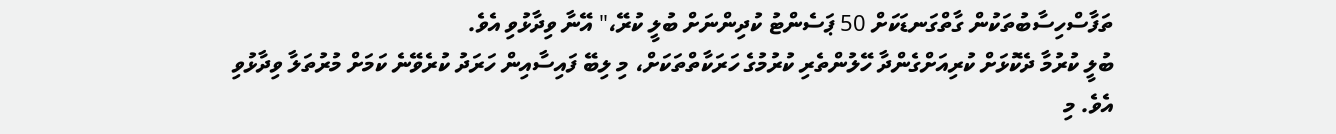ތަފާސްހިސާބުތަކުން ގާތްގަނޑަކަށް 50 ޕަސެންޓު ކުދިންނަށް ބުލީ ކުރޭ،" އޭނާ ވިދާޅުވި އެވެ.
ބުލީ ކުރުމާ ދެކޮޅަށް ކުރިއަށްގެންދާ ހޭލުންތެރި ކުރުމުގެ ހަރަކާތްތަކަށް، މި ލިބޭ ފައިސާއިން ހަރަދު ކުރެވޭނެ ކަމަށް މުރުތަލާ ވިދާޅުވި އެވެ. މި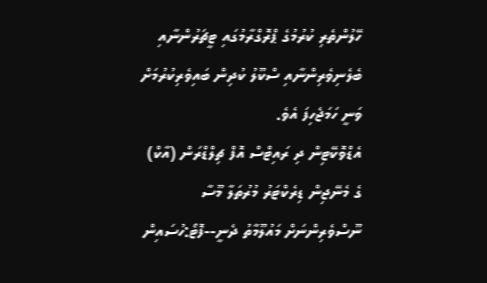ހޭލުންތެރި ކުރުމުގެ ޕްރޮގްރާމުގައި ޓީޗަރުންނާއި ބެލެނިވެރިންނާއި ސްކޫލު ކުދިން ބައިވެރިކުރުމަށް ވަނީ ހަމަޖެހިފަ އެވެ.
އެޑްވޮކޭޓިން ދި ރައިޓްސް އޮފް ޗިލްޑްރަން (އާކް) ގެ މެނޭޖިން ޑިރެކްޓަރު މުރުތަލާ މޫސާ ނޫސްވެރިންނަށް މައުލޫމާތު ދެނީ--ފޮޓޯ:ހުސައިން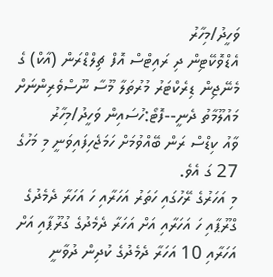ވަހީދު/މިހާރު
އެޑްވޮކޭޓިން ދި ރައިޓްސް އޮފް ޗިލްޑްރަން (އާކް) ގެ މެނޭޖިން ޑިރެކްޓަރު މުރުތަލާ މޫސާ ނޫސްވެރިންނަށް މައުލޫމާތު ދެނީ--ފޮޓޯ:ހުސައިން ވަހީދު/މިހާރު
ވާއު ކިޑްސް ރަން ބޭއްވުމަށް ހަމަޖެހިފައިވަނީ މި މަހުގެ 27 ގަ އެވެ.
މި އަހަރުގެ ރޭހުގައި ހަތަރު އަހަރާއި ހަ އަހަރާ ދެމެދުގެ ގްރޫޕާއި ހަ އަހަރާއި އަށް އަހަރާ ދެމެދުގެ ގުރޫޕާއި އަށް އަހަރާއި 10 އަހަރާ ދެމެދުގެ ކުދިން ދުވާނީ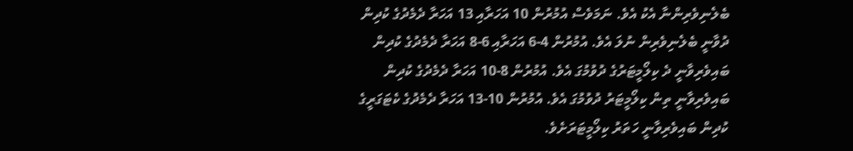ބެލެނިވެރިންނާ އެކު އެވެ. ނަމަވެސް އުމުރުން 10 އަހަރާއި 13 އަހަރާ ދެމެދުގެ ކުދިން ދުވާނީ ބެލެނިވެރިން ނުލަ އެވެ. އުމުރުން 4-6 އަހަރާއި 6-8 އަހަރާ ދެމެދުގެ ކުދިން ބައިވެރިވާނީ ދެ ކިލޯމީޓަރުގެ ދުވުމުގަ އެވެ. އުމުރުން 8-10 އަހަރާ ދެމެދުގެ ކުދިން ބައިވެރިވާނީ ތިން ކިލޯމީޓަރު ދުވުމުގަ އެވެ. އުމުރުން 10-13 އަހަރާ ދެމެދުގެ ކެޓަގަރީގެ ކުދިން ބައިވެރިވާނީ ހަތަރު ކިލޯމީޓަރަށެވެ.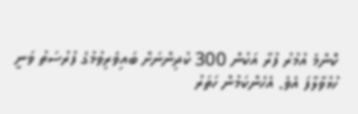ކޮންމެ އުމުރު ފުރާ އަކުން 300 ކުދިންނަށް ބައިވެރިވުމުގެ ފުރުސަތު ވަނީ ހުޅުވާލާފަ އެވެ. އެހެންކަމުން ހަތަރު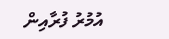އުމުރު ފުރާއިން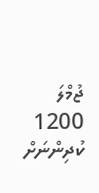ޖުމްލަ 1200 ކުދިންނަށް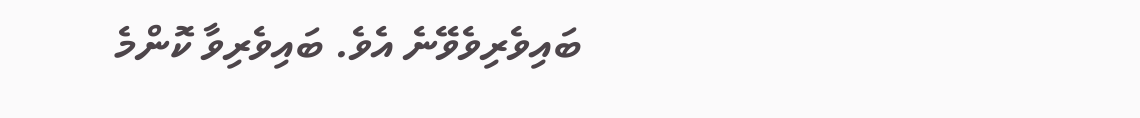ބައިވެރިވެވޭނެ އެވެ. ބައިވެރިވާ ކޮންމެ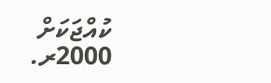ކުއްޖަކަށް 2000ރ.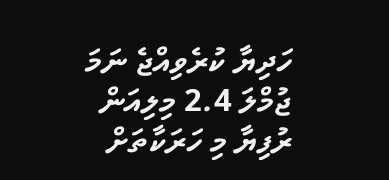ހަދިޔާ ކުރެވިއްޖެ ނަމަ ޖުމްލަ 2.4 މިލިއަން ރުފިޔާ މި ހަރަކާތަށް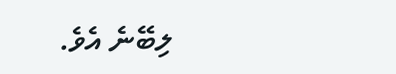ލިބޭނެ އެވެ.